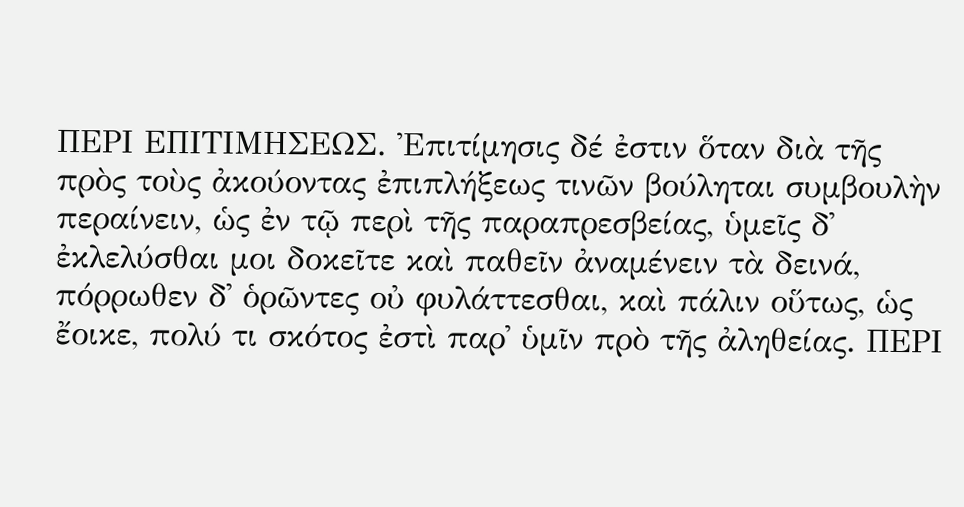ΠΕΡΙ ΕΠΙΤΙΜΗΣΕΩΣ. Ἐπιτίμησις δέ ἐστιν ὅταν διὰ τῆς πρὸς τοὺς ἀκούοντας ἐπιπλήξεως τινῶν βούληται συμβουλὴν περαίνειν, ὡς ἐν τῷ περὶ τῆς παραπρεσβείας, ὑμεῖς δ᾽ ἐκλελύσθαι μοι δοκεῖτε καὶ παθεῖν ἀναμένειν τὰ δεινά, πόρρωθεν δ᾽ ὁρῶντες οὐ φυλάττεσθαι, καὶ πάλιν οὕτως, ὡς ἔοικε, πολύ τι σκότος ἐστὶ παρ᾽ ὑμῖν πρὸ τῆς ἀληθείας. ΠΕΡΙ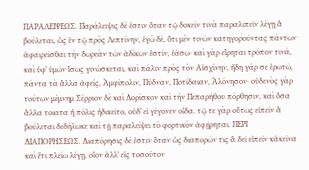ΠΑΡΑΛΕΙΨΕΩΣ. Παράλειψις δέ ἐστιν ὅταν τῷ δοκεῖν τινὰ παραλιπεῖν λέγῃ ἃ βούλεται, ὡς ἐν τῷ πρὸς Λεπτίνην, ἐγὼ δέ, ὅτι μὲν τινῶν κατηγοροῦντας πάντων ἀφαιρεῖσθαι τὴν δωρεὰν τῶν ἀδίκων ἐστίν, ἐάσω· καὶ γὰρ εἴρηται τρόπον τινά, καὶ ὑφ᾽ ὑμῶν ἴσως γινώσκεται, καὶ πάλιν πρὸς τὸν Αἰσχίνην, ἤδη γάρ σε ἐρωτῶ, πάντα τὰ ἄλλα ἀφείς, Ἀμφίπολιν, Πύδναν, Ποτίδαιαν, Ἁλόνησον· οὐδενὸς γὰρ τούτων μέμνημ Σέρριον δὲ καὶ Δορίσκον καὶ τὴν Πεπαρήθου πόρθησιν, καὶ ὅσα ἄλλα τοιατα ἡ πόλις ἠδικεῖτο, οὐδ᾽ εἰ γέγονεν οἶδα. τῷ τε γὰρ οὕτως εἰπεῖν ἃ βούλεται δεδήλωκε καὶ τῇ παραλείψει τὸ φορτικὸν ἀφῇρηται. ΠΕΡΙ ΔΙΑΠΟΡΗΣΕΩΣ. Διαπόρησις δέ ἐστιν ὅταν ὡς διαπορῶν τις ἃ δεῖ εἰπεῖν κἀκεῖνα καὶ ἔτι πλείω λέγῃ, οἷον ἀλλ᾽ εἰς τοσοῦτον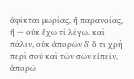ἀφῖκται μωρίας, ἤ παρανοίας, ἢ — οὐκ ἔχω τί λέγω. καὶ πάλιν, οὐκ ἀπορῶν δ᾽ ὅ τι χρὴ περὶ σοῦ καὶ τῶν σῶν εἰπεῖν, ἀπορῶ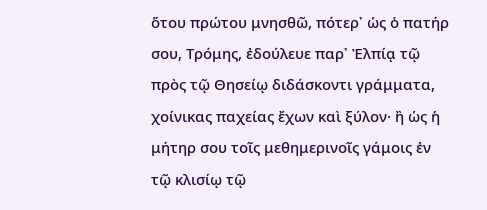ὅτου πρώτου μνησθῶ, πότερ᾽ ὡς ὁ πατήρ σου, Τρόμης, ἐδούλευε παρ᾽ Ἐλπίᾳ τῷ πρὸς τῷ Θησείῳ διδάσκοντι γράμματα, χοίνικας παχείας ἔχων καὶ ξύλον· ἢ ὡς ἡ μήτηρ σου τοῖς μεθημερινοῖς γάμοις ἐν τῷ κλισίῳ τῷ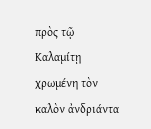πρὸς τῷ Καλαμίτῃ χρωμένη τὸν καλὸν ἀνδριάντα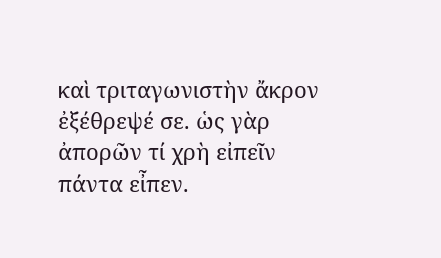καὶ τριταγωνιστὴν ἄκρον ἐξέθρεψέ σε. ὡς γὰρ ἀπορῶν τί χρὴ εἰπεῖν πάντα εἶπεν.